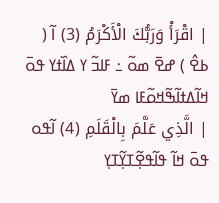| اقْرَأْ وَرَبُّكَ الْأَكْرَمُ (3) ߊ߬ ( ߕߐ߮ ) ߝߐ߫ ߘߋ߬ ߸ ߓߊߏ߬ ߌ ߡߊ߰ߙߌ ߟߋ߫ ߞߊ߬ߡߙߊ߬ߒ߬ߞߋ߬ߓߊ ߘߌ߫
| الَّذِي عَلَّمَ بِالْقَلَمِ (4) ߊ߬ߟߋ ߟߋ߫ ߞߊ߬ ߟߊ߬ߟߐ߲߬ߠߌ߲߬ߠߌ߲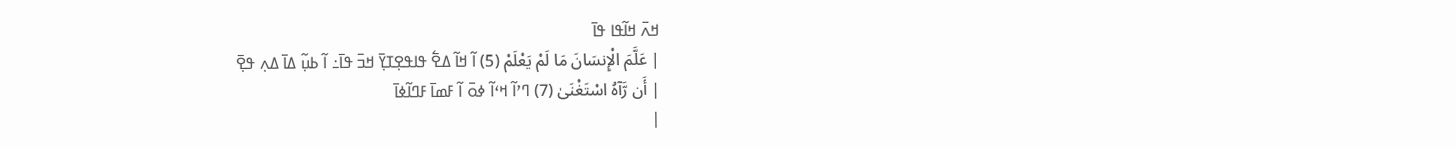ߞߍ߫ ߞߊ߬ߟߊ ߟߊ߫
| عَلَّمَ الْإِنسَانَ مَا لَمْ يَعْلَمْ (5) ߊ߬ ߞߊ߬ ߡߐ߱ ߟߊߟߐ߲ߠߌ߲߫ ߞߏ߫ ߟߊ߫߸ ߊ߬ ߕߎ߲߬ ߡߊ߫ ߡߍ߲ ߟߐ߲߫
| أَن رَّآهُ اسْتَغْنَىٰ (7) ߣߴߊ߬ ߞߵߊ߬ ߦߋ߫ ߊ߬ ߓߘߊ߫ ߓߣߊ߬ߦߊ߫
|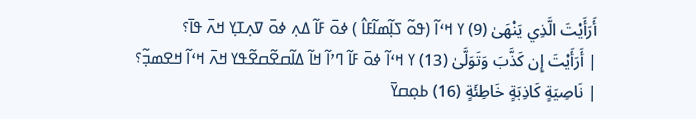أَرَأَيْتَ الَّذِي يَنْهَىٰ (9) ߌ ߞߵߊ߬ (ߟߋ߬ ߖߊ߲߬ߘߊ߬ߓߊ߮ ) ߦߋ߫ ߓߊ߬ ߡߍ߲ ߦߋ߫ ߜߍ߲ߠߌ߲ ߞߍ߫ ߟߊ߫؟
| أَرَأَيْتَ إِن كَذَّبَ وَتَوَلَّىٰ (13) ߌ ߞߵߊ߬ ߦߋ߫ ߓߊ߬ ߣߴߊ߬ ߞߊ߬ ߡߊ߬ߛߐ߬ߛߐ߬ߟߌ ߞߍ߫ ߞߵߊ߬ ߞߐߘߏ߲߬؟
| نَاصِيَةٍ كَاذِبَةٍ خَاطِئَةٍ (16) ߕߋ߲ߛߌ߫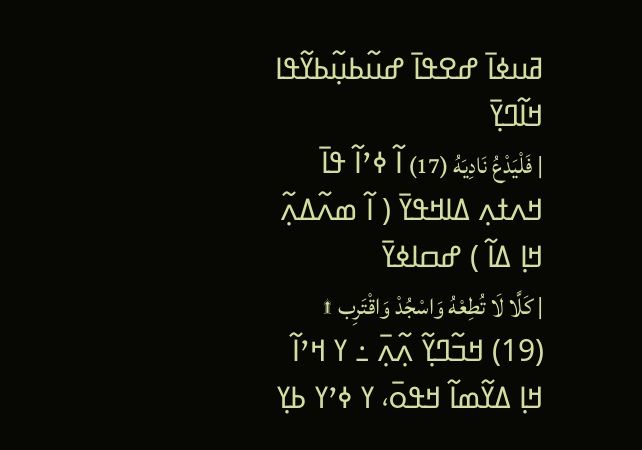ߥߎߦߊ߫ ߝߐߟߊ߫ ߝߎ߬ߕߎ߲߬ߕߌ߬ߟߊ ߞߊ߬ߣߌ߲߫
| فَلْيَدْعُ نَادِيَهُ (17) ߊ߬ ߦߴߊ߬ ߟߊ߫ ߞߍߙߍ߲ ߡߊߞߟߌ߫ ( ߊ߬ ߘߍ߬ߡߍ߲߬ ߞߊ߲ ߡߊ߬ ) ߝߛߊߦߌ߫
| كَلَّا لَا تُطِعْهُ وَاسْجُدْ وَاقْتَرِب ۩ (19) ߞߏ߬ߣߌ߲߬ ߍ߲߬ߍ߲߫ ߸ ߌ ߞߴߊ߬ ߞߊ߲ ߡߌ߬ߘߊ߬ ߞߟߋ߫، ߌ ߦߴߌ ߕߌ߲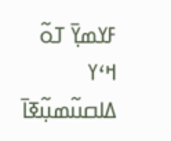ߓߌߘߌ߲߫ ߠߋ߬ ߞߵߌ ߡߊߛߎ߬ߘߎ߲߬ߧߊ߫